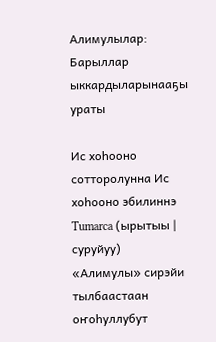Алимулылар: Барыллар ыккардыларынааҕы ураты

Ис хоһооно сотторолунна Ис хоһооно эбилиннэ
Tumarca (ырытыы | суруйуу)
«Алимулы» сирэйи тылбаастаан оҥоһуллубут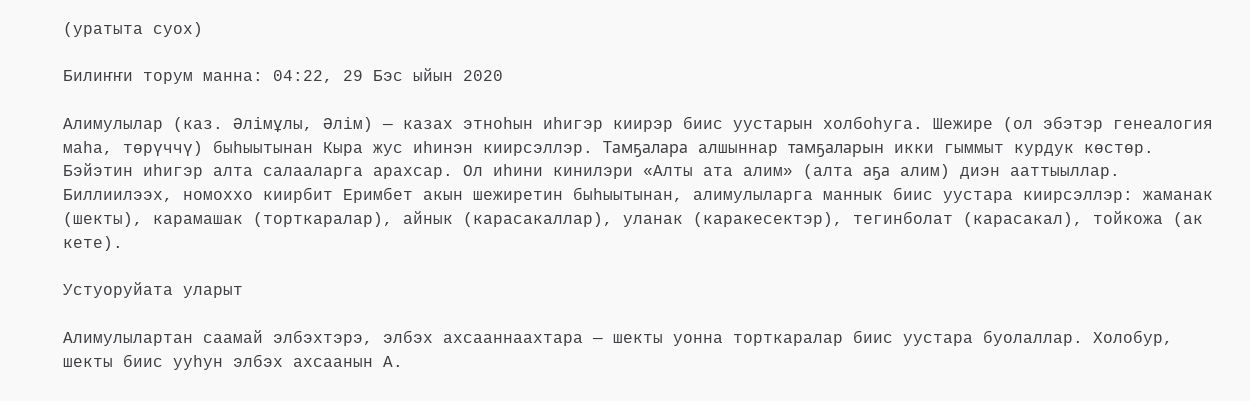(уратыта суох)

Билиҥҥи торум манна: 04:22, 29 Бэс ыйын 2020

Алимулылар (каз. Әлімұлы, Әлім) — казах этноһын иһигэр киирэр биис уустарын холбоһуга. Шежире (ол эбэтэр генеалогия маһа, төрүччү) быһыытынан Кыра жус иһинэн киирсэллэр. Тамҕалара алшыннар тамҕаларын икки гыммыт курдук көстөр. Бэйэтин иһигэр алта салааларга арахсар. Ол иһини кинилэри «Алты ата алим» (алта аҕа алим) диэн ааттыыллар. Биллиилээх, номоххо киирбит Еримбет акын шежиретин быһыытынан, алимулыларга маннык биис уустара киирсэллэр: жаманак (шекты), карамашак (торткаралар), айнык (карасакаллар), уланак (каракесектэр), тегинболат (карасакал), тойкожа (ак кете).

Устуоруйата уларыт

Алимулылартан саамай элбэхтэрэ, элбэх ахсааннаахтара — шекты уонна торткаралар биис уустара буолаллар. Холобур, шекты биис ууһун элбэх ахсаанын А.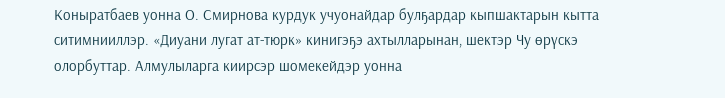Коныратбаев уонна О. Смирнова курдук учуонайдар булҕардар кыпшактарын кытта ситимнииллэр. «Диуани лугат ат-тюрк» кинигэҕэ ахтылларынан, шектэр Чу өрүскэ олорбуттар. Алмулыларга киирсэр шомекейдэр уонна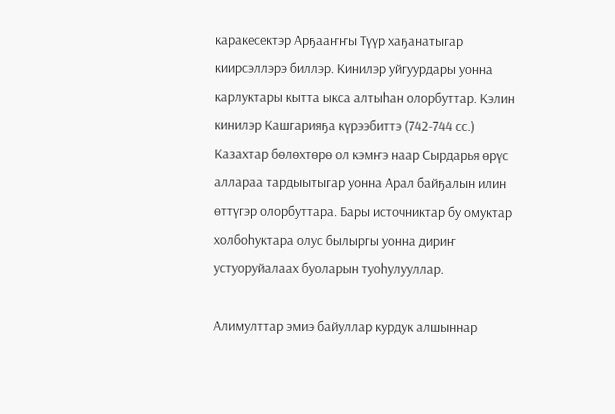каракесектэр Арҕааҥҥы Түүр хаҕанатыгар киирсэллэрэ биллэр. Кинилэр уйгуурдары уонна карлуктары кытта ыкса алтыһан олорбуттар. Кэлин кинилэр Кашгарияҕа күрээбиттэ (742-744 сс.) Казахтар бөлөхтөрө ол кэмҥэ наар Сырдарья өрүс аллараа тардыытыгар уонна Арал байҕалын илин өттүгэр олорбуттара. Бары источниктар бу омуктар холбоһуктара олус былыргы уонна дириҥ устуоруйалаах буоларын туоһулууллар.

Алимулттар эмиэ байуллар курдук алшыннар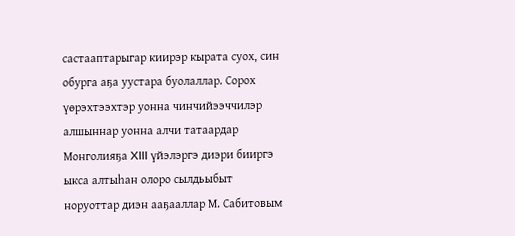састааптарыгар киирэр кырата суох, син обурга аҕа уустара буолаллар. Сорох үөрэхтээхтэр уонна чинчийээччилэр алшыннар уонна алчи татаардар Монголияҕа XIII үйэлэргэ диэри бииргэ ыкса алтыһан олоро сылдьыбыт норуоттар диэн ааҕааллар М. Сабитовым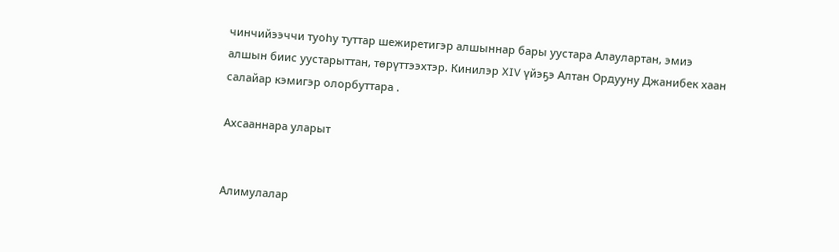чинчийээччи туоһу туттар шежиретигэр алшыннар бары уустара Алаулартан, эмиэ алшын биис уустарыттан, төрүттээхтэр. Кинилэр XIV үйэҕэ Алтан Ордууну Джанибек хаан салайар кэмигэр олорбуттара .

Ахсааннара уларыт


Алимулалар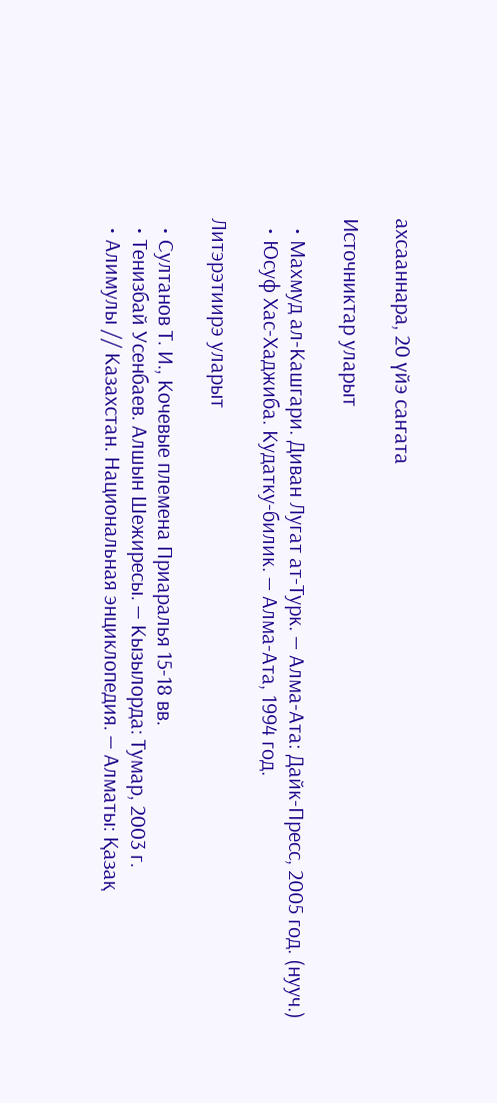ахсааннара, 20 үйэ саҥата

Источниктар уларыт

  • Махмуд ал-Кашгари. Диван Лугат ат-Турк. — Алма-Ата: Дайк-Пресс, 2005 год. (нууч.)
  • Юсуф Хас-Хаджиба. Кудатку-билик. — Алма-Ата, 1994 год.

Литэрэтиирэ уларыт

  • Султанов Т. И., Кочевые племена Приаралья 15-18 вв.
  • Тенизбай Усенбаев. Алшын Шежиресы. — Кызылорда: Тумар, 2003 г.
  • Алимулы // Казахстан. Национальная энциклопедия. — Алматы: Қазақ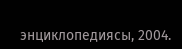энциклопедиясы, 2004.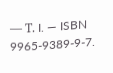— Т. I. — ISBN 9965-9389-9-7.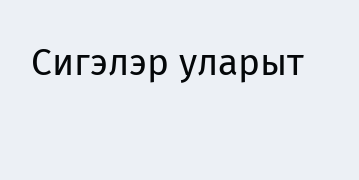Сигэлэр уларыт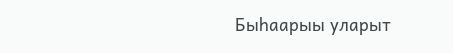Быһаарыы уларыт